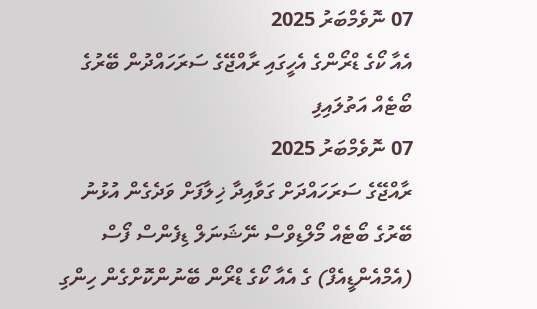07 ނޮވެމްބަރު 2025
އެއާ ކޯގެ ޑްރޯންގެ އެހީގައި ރާއްޖޭގެ ސަރަހައްދުން ބޭރުގެ ބޯޓެއް އަތުލައިފި
07 ނޮވެމްބަރު 2025
ރާއްޖޭގެ ސަރަހައްދަށް ގަވާއިދާ ޚިލާފަށް ވަދެގެން އުޅުނު ބޭރުގެ ބޯޓެއް މޯލްޑިވްސް ނޭޝަނަލް ޑިފެންސް ފޯސް (އެމްއެންޑީއެފް) ގެ އެއާ ކޯގެ ޑްރޯން ބޭނުންކޮށްގެން ހިންގި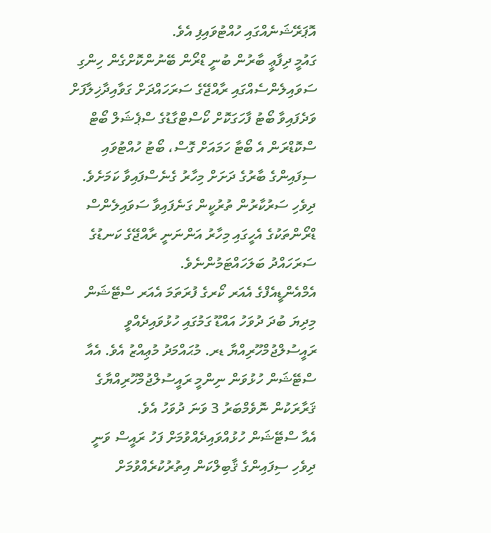އޮޕަރޭޝަނެއްގައި ހުއްޓުވައިފި އެވެ.
ގައުމީ ދިފާޢީ ބާރުން ބުނީ ޑްރޯން ބޭނުންކޮށްގެން ހިންގި ސަވައިލެންސެއްގައި ރާއްޖޭގެ ސަރަހައްދަށް ގަވާއިދާޚިލާފަށް ވަދެފައިވާ ބޯޓު ފާހަގަކޮށް ކޯސްޓްގާޑުގެ ސްޕެޝަލް ބޯޓް ސްކޮޑްރަން އެ ބޯޓާ ހަމައަށް ގޮސް، ބޯޓު ހުއްޓުވައި ސިފައިންގެ ބާރުގެ ދަށަށް މިހާރު ގެނެސްފައިވާ ކަމަށެވެ.
ދިވެހި ސަރުކާރުން ތުރުކީން ގަނެފައިވާ ސަވައިލެންސް ޑްރޯންތަކުގެ އެހީގައި މިހާރު އަންނަނީ ރާއްޖޭގެ ކަނޑުގެ ސަރަހައްދު ބަލަހައްޓަމުންނެވެ.
އެމްއެންޑީއެފްގެ އެއަރ ކޯރގެ ފުރަތަމަ އެއަރ ސްޓޭޝަން މިދިޔަ ބުދަ ދުވަހު އައްޑޫ ގަމުގައި ހުޅުވައިދެއްވީ ރައީސުލްޖުމްހޫރިއްޔާ ޑރ. މުޙައްމަދު މުޢިއްޒު އެވެ. އެއާ ސްޓޭޝަން ހުޅުވަން ނިންމީ ރައީސުލްޖުމްހޫރިއްޔާގެ ޤަރާރަކުން ނޮވެމްބަރު 3 ވަނަ ދުވަހު އެވެ.
އެއާ ސްޓޭޝަން ހުޅުއްވައިދެއްވުމަށް ފަހު ރައީސް ވަނީ ދިވެހި ސިފައިންގެ ޤާބިލްކަން އިތުރުކުރެއްވުމަށް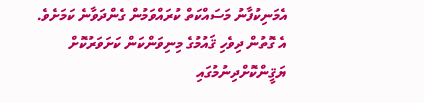އެމަނިކުފާނު މަސައްކަތް ކުރައްވަމުން ގެންދަވާނެ ކަމަށެވެ. އެ ގޮތުން ދިވެހި ޤައުމުގެ މިނިވަންކަން ކަށަވަރުކޮށް ޔަޤީންކޮށްދިނުމުގައި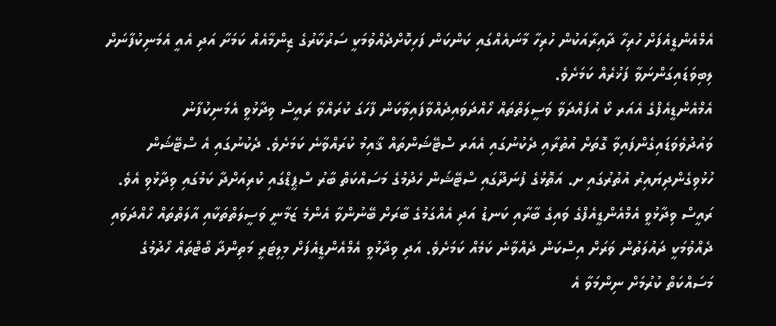އެމްއެންޑީއެފަށް ހުރިހާ ދާއިރާއަކުން ހުރިހާ މާނައެއްގައި ކަންކަން ފަހިކޮށްދެއްވުމަކީ ސަރުކާރުގެ ޒިންމާއެއް ކަމަށާ އަދި އެއީ އެމަނިކުފާނަށް ލިބިވަޑައިގަންނަވާ ފަޚުރެއް ކަމަށެވެ.
އެމްއެންޑީއެފްގެ އެއަރ ކޯ އުފައްދަވާ ވަސީލަތްތައް ހޯއްދަވައިދެއްވާފައިވާކަން ފާހަގަ ކުރައްވާ ރައީސް ވިދާޅުވީ އެމަނިކުފާނު ވައުދުވެވަޑައިގެންފައިވާ ގޮތަށް އުތުރާއި ދެކުނުގައި އެއަރ ސްޓޭޝަންތައް ޤާއިމު ކުރައްވާނެ ކަމަށެވެ. ދެކުނުގައި އެ ސްޓޭޝަން ހުޅުވިގެންދިޔައިރު އުތުރުގައި ށ. އަތޮޅުގެ ފުނަދޫގައި ސްޓޭޝަން ހެދުމުގެ މަސައްކަތް ބާރު ސްޕީޑްގައި ކުރިއަށްދާ ކަމުގައި ވިދާޅުވި އެވެ.
ރައީސް ވިދާޅުވީ އެމްއެންޑީއެފްގެ ވައިގެ ބާރާއި ކަނޑު އަދި އެއްގަމުގެ ބާރަށް ބޭނުންވާ އެންމެ ޒަމާނީ ވަސީލަތްތަކާއި އާލަތްތައް ހޯއްދަވައި ދެއްވުމަކީ ދައުލަތުން ވަރަށް އިސްކަން ދެއްވާނެ ކަމެއް ކަމަށެވެ. އަދި ވިދާޅުވީ އެމްއެންޑީއެފަށް މިލިޓަރީ މަތިންދާ ބޯޓްތައް ހޯދުމުގެ މަސައްކަތް ކުރުމަށް ނިންމަވާ އެ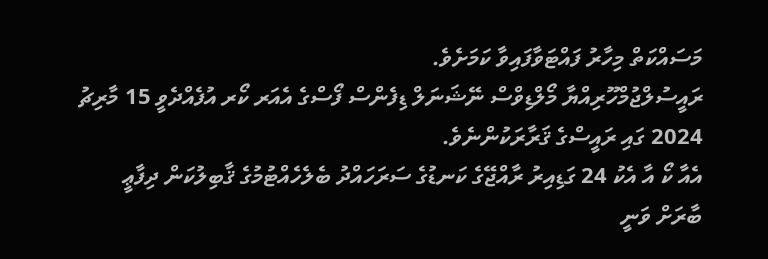މަސައްކަތް މިހާރު ފައްޓަވާފައިވާ ކަމަށެވެ.
ރައީސުލްޖުމްހޫރިއްޔާ މޯލްޑިވްސް ނޭޝަނަލް ޑިފެންސް ފޯސްގެ އެއަރ ކޯރ އުފެއްދެވީ 15 މާރިޗު 2024 ގައި ރައީސްގެ ޤަރާރަކުންނެވެ.
އެއާ ކޯ އާ އެކު 24 ގަޑިއިރު ރާއްޖޭގެ ކަނޑުގެ ސަރަހައްދު ބެލެހެއްޓުމުގެ ޤާބިލުކަން ދިފާޢީ ބާރަށް ވަނީ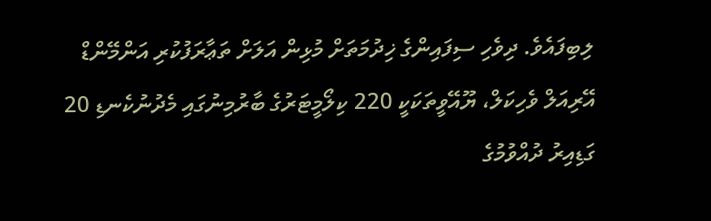ލިބިފައެވެ. ދިވެހި ސިފައިންގެ ޚިދުމަތަށް މުޅިން އަލަށް ތަޢާރަފުކުރި އަންމޭންޑް އޭރިއަލް ވެހިކަލް، ޔޫއޭވީތަކަކީ 220 ކިލޯމީޓަރުގެ ބާރުމިނުގައި މެދުނުކެނޑި 20 ގަޑިއިރު ދުއްވުމުގެ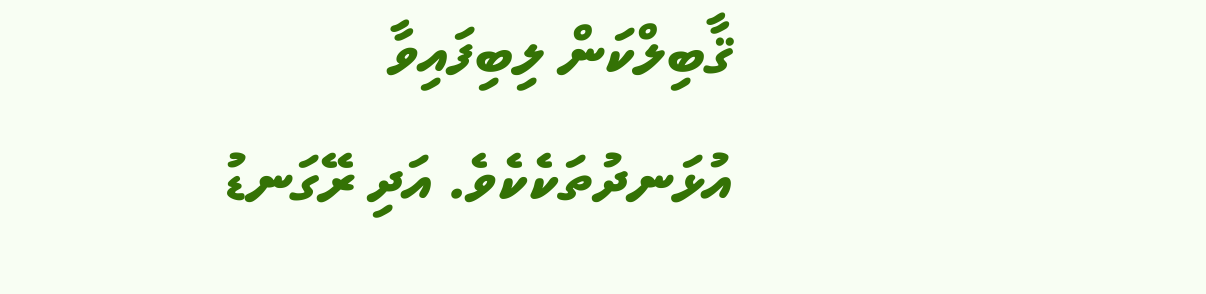ޤާބިލްކަން ލިބިފައިވާ އުޅަނދުތަކެކެވެ. އަދި ރޭގަނޑު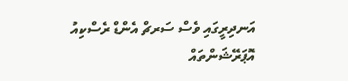އަނދިރީގައި ވެސް ސަރޗް އެންޑް ރެސްކިއު އޮޕަރޭޝަންތައް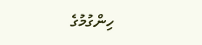ހިންގުމުގެ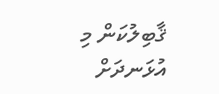ޤާބިލުކަން މި އުޅަނދަށް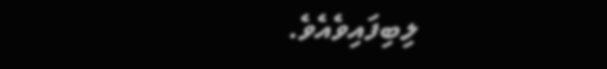ލިބިފައިވެއެވެ.